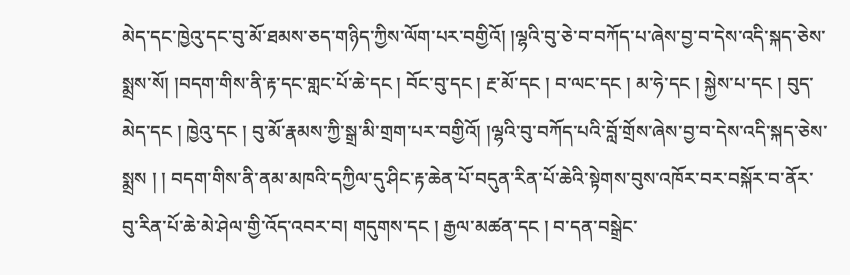མེད་དང་ཁྱེའུ་དང་བུ་མོ་ཐམས་ཅད་གཉིད་ཀྱིས་ལོག་པར་བགྱིའོ། །ལྷའི་བུ་ཅེ་བ་བཀོད་པ་ཞེས་བྱ་བ་དེས་འདི་སྐད་ཅེས་སྨྲས་སོ། །བདག་གིས་ནི་རྟ་དང་གླང་པོ་ཆེ་དང ། བོང་བུ་དང ། རྔ་མོ་དང ། བ་ལང་དང ། མ་ཧེ་དང ། སྐྱེས་པ་དང ། བུད་མེད་དང ། ཁྱེའུ་དང ། བུ་མོ་རྣམས་ཀྱི་སྒྲ་མི་གྲག་པར་བགྱིའོ། །ལྷའི་བུ་བཀོད་པའི་བློ་གྲོས་ཞེས་བྱ་བ་དེས་འདི་སྐད་ཅེས་སྨྲས ། ། བདག་གིས་ནི་ནམ་མཁའི་དཀྱིལ་དུ་ཤིང་རྟ་ཆེན་པོ་བདུན་རིན་པོ་ཆེའི་སྟེགས་བུས་འཁོར་བར་བསྐོར་བ་ནོར་བུ་རིན་པོ་ཆེ་མེ་ཤེལ་གྱི་འོད་འབར་བ། གདུགས་དང ། རྒྱལ་མཚན་དང ། བ་དན་བསྒྲེང་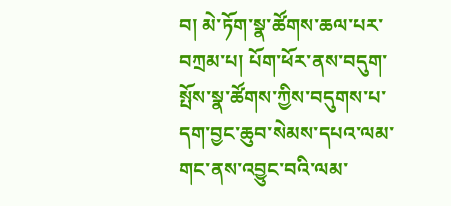བ། མེ་ཏོག་སྣ་ཚོགས་ཆལ་པར་བཀྲམ་པ། པོག་ཕོར་ནས་བདུག་སྤོས་སྣ་ཚོགས་ཀྱིས་བདུགས་པ་དག་བྱང་ཆུབ་སེམས་དཔའ་ལམ་གང་ནས་འབྱུང་བའི་ལམ་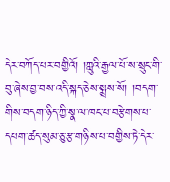དེར་བཀོད་པར་བགྱིའོ། །ཀླུའི་རྒྱལ་པོ་ས་སྲུང་གི་བུ་ཞེས་བྱ་བས་འདི་སྐད་ཅེས་སྨྲས་སོ། །བདག་གིས་བདག་ཉིད་ཀྱི་སྣ་ལ་ཁང་པ་བརྩེགས་པ་དཔག་ཚད་སུམ་ཅུ་རྩ་གཉིས་པ་བགྱིས་ཏེ་དེར་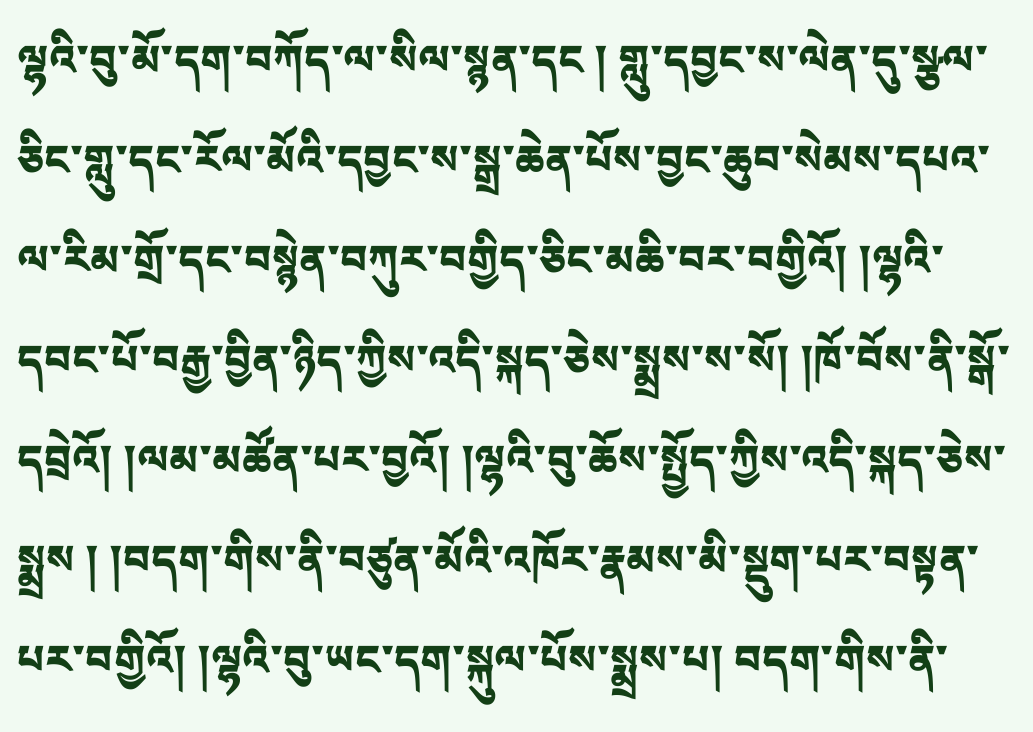ལྷའི་བུ་མོ་དག་བཀོད་ལ་སིལ་སྙན་དང ། གླུ་དབྱང་ས་ལེན་དུ་སྩལ་ཅིང་གླུ་དང་རོལ་མོའི་དབྱང་ས་སྒྲ་ཆེན་པོས་བྱང་ཆུབ་སེམས་དཔའ་ལ་རིམ་གྲོ་དང་བསྙེན་བཀུར་བགྱིད་ཅིང་མཆི་བར་བགྱིའོ། །ལྷའི་དབང་པོ་བརྒྱ་བྱིན་ཉིད་ཀྱིས་འདི་སྐད་ཅེས་སྨྲས་ས་སོ། །ཁོ་བོས་ནི་སྒོ་དབྲེའོ། །ལམ་མཚོན་པར་བྱའོ། །ལྷའི་བུ་ཆོས་སྤྱོད་ཀྱིས་འདི་སྐད་ཅེས་སྨྲས ། །བདག་གིས་ནི་བཙུན་མོའི་འཁོར་རྣམས་མི་སྡུག་པར་བསྟན་པར་བགྱིའོ། །ལྷའི་བུ་ཡང་དག་སྐུལ་པོས་སྨྲས་པ། བདག་གིས་ནི་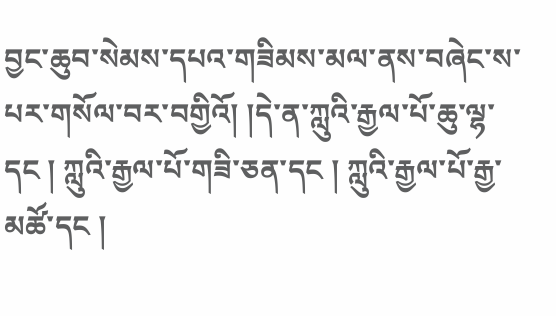བྱང་ཆུབ་སེམས་དཔའ་གཟིམས་མལ་ནས་བཞེང་ས་པར་གསོལ་བར་བགྱིའོ། །དེ་ན་ཀླུའི་རྒྱལ་པོ་ཆུ་ལྷ་དང ། ཀླུའི་རྒྱལ་པོ་གཟི་ཅན་དང ། ཀླུའི་རྒྱལ་པོ་རྒྱ་མཚོ་དང །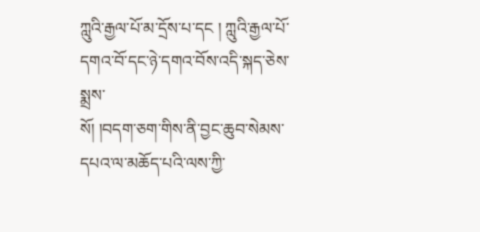ཀླུའི་རྒྱལ་པོ་མ་དྲོས་པ་དང ། ཀླུའི་རྒྱལ་པོ་དགའ་བོ་དང་ཉེ་དགའ་བོས་འདི་སྐད་ཅེས་སྨྲས་
སོ། །བདག་ཅག་གིས་ནི་བྱང་ཆུབ་སེམས་དཔའ་ལ་མཆོད་པའི་ལས་ཀྱི་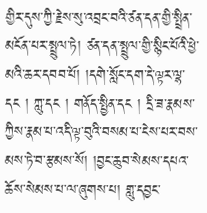གྱིར་དུས་ཀྱི་རྗེས་སུ་འབྲང་བའི་ཙན་དན་གྱི་སྤྲིན་མངོན་པར་སྤྲུལ་ཏེ། ཙན་དན་སྤྲུལ་གྱི་སྙིང་པོའི་ཕྱེ་མའི་ཆར་དབབ་པོ། །དགེ་སློང་དག་དེ་ལྟར་ལྷ་དང ། ཀླུ་དང ། གནོད་སྤྱིན་དང ། དྲི་ཟ་རྣམས་ཀྱིས་རྣམ་པ་འདི་ལྟ་བུའི་བསམ་པ་ངེས་པར་བས་མས་ཏེ་བ་རྩམས་སོ། །བྱང་ཆུབ་སེམས་དཔའ་ཆོས་སེམས་པ་ལ་ཞུགས་པ། གླུ་དབྱང་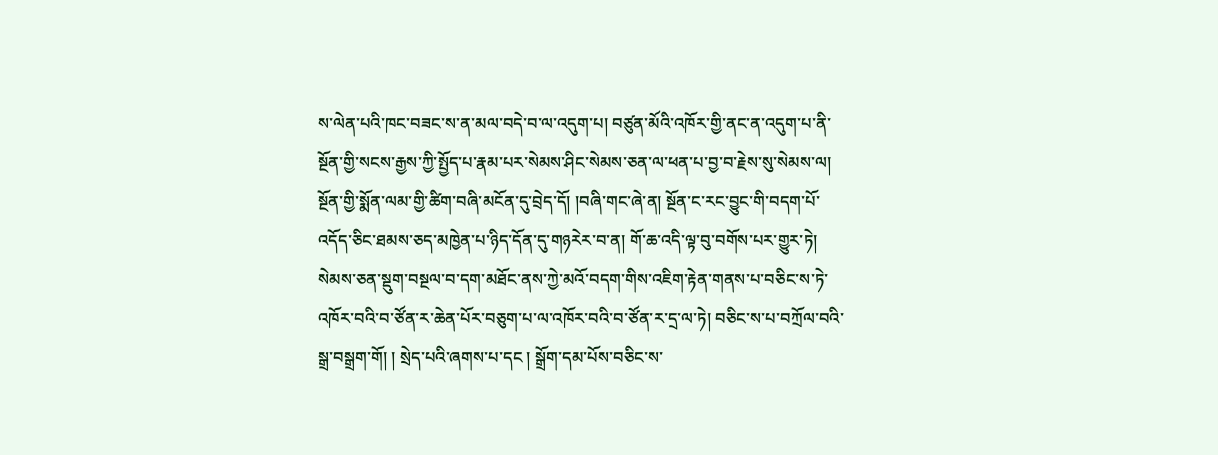ས་ལེན་པའི་ཁང་བཟང་ས་ན་མལ་བདེ་བ་ལ་འདུག་པ། བཙུན་མོའི་འཁོར་གྱི་ནང་ན་འདུག་པ་ནི་སྔོན་གྱི་སངས་རྒྱས་ཀྱི་སྤྱོད་པ་རྣམ་པར་སེམས་ཤིང་སེམས་ཅན་ལ་ཕན་པ་བྱ་བ་རྗེས་སུ་སེམས་ལ། སྔོན་གྱི་སྨོན་ལམ་གྱི་ཚིག་བཞི་མངོན་དུ་བྲེད་དོ། །བཞི་གང་ཞེ་ན། སྔོན་ང་རང་བྱུང་གི་བདག་པོ་འདོད་ཅིང་ཐམས་ཅད་མཁྱེན་པ་ཉིད་དོན་དུ་གཉརེར་བ་ན། གོ་ཆ་འདི་ལྟ་བུ་བགོས་པར་གྱུར་ཏེ། སེམས་ཅན་སྡུག་བསྔལ་བ་དག་མཐོང་ནས་ཀྱེ་མའོ་བདག་གིས་འཇིག་རྟེན་གནས་པ་བཅིང་ས་ཏེ་འཁོར་བའི་བ་ཙོན་ར་ཆེན་པོར་བཅུག་པ་ལ་འཁོར་བའི་བ་ཙོན་ར་དྲ་ལ་ཏེ། བཅིང་ས་པ་བཀྲོལ་བའི་སྒྲ་བསྒྲག་གོ། ། སྲེད་པའི་ཞགས་པ་དང ། སྒྲོག་དམ་པོས་བཅིང་ས་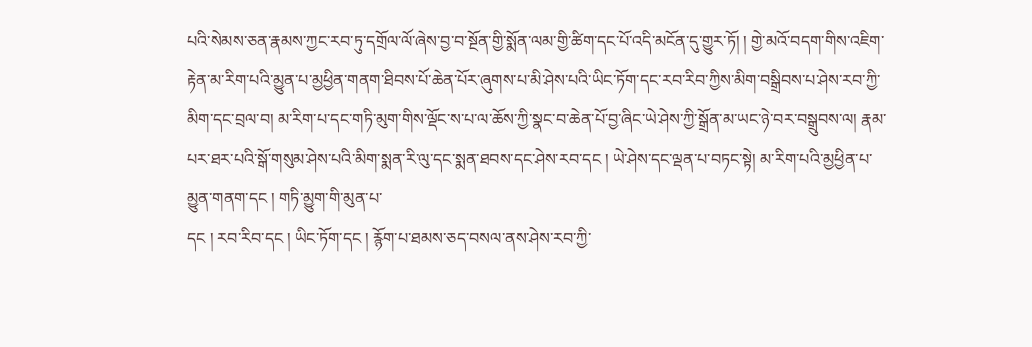པའི་སེམས་ཅན་རྣམས་ཀྱང་རབ་ཏུ་དགྲོལ་ལོ་ཞེས་བྱ་བ་སྔོན་གྱི་སྨོན་ལམ་གྱི་ཚིག་དང་པོ་འདི་མངོན་དུ་གྱུར་ཏོ། ། གྱེ་མའོ་བདག་གིས་འཇིག་རྟེན་མ་རིག་པའི་མྱུན་པ་མྱཕྱིན་གནག་ཐིབས་པོ་ཆེན་པོར་ཞུགས་པ་མི་ཤེས་པའི་ཡིང་ཏོག་དང་རབ་རིབ་ཀྱིས་མིག་བསྒྲིབས་པ་ཤེས་རབ་ཀྱི་མིག་དང་བྲལ་བ། མ་རིག་པ་དང་གཏི་མུག་གིས་ལྡོང་ས་པ་ལ་ཆོས་ཀྱི་སྣང་བ་ཆེན་པོ་བྱ་ཞིང་ཡེ་ཤེས་ཀྱི་སྒྲོན་མ་ཡང་ཉེ་བར་བསྒྲུབས་ལ། རྣམ་པར་ཐར་པའི་སྒོ་གསུམ་ཤེས་པའི་མིག་སྨན་རི་ལུ་དང་སྨན་ཐབས་དང་ཤེས་རབ་དང ། ཡེ་ཤེས་དང་ལྡན་པ་བཏང་སྟེ། མ་རིག་པའི་མྱཕྱིན་པ་མྱུན་གནག་དང ། གཏི་མྱུག་གི་མུན་པ་
དང ། རབ་རིབ་དང ། ཡིང་ཏོག་དང ། རྙོག་པ་ཐམས་ཅད་བསལ་ནས་ཤེས་རབ་ཀྱི་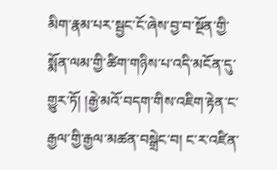མིག་རྣམ་པར་སྦྱང་ངོ་ཞེས་བྱ་བ་སྔོན་གྱི་སྨོན་ལམ་གྱི་ཚིག་གཉིས་པ་འདི་མངོན་དུ་གྱུར་ཏོ། །རྒྱེ་མའོ་བདག་གིས་འཇིག་རྟེན་ང་རྒྱལ་གྱི་རྒྱལ་མཚན་བསྒྲེང་བ། ང་ར་འཛིན་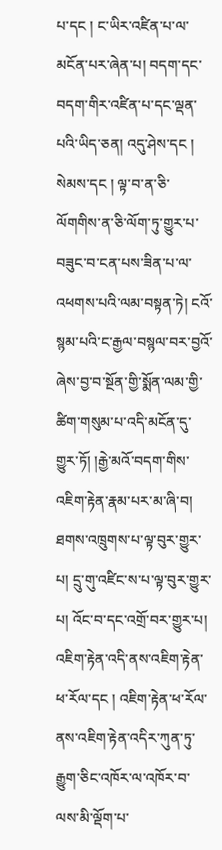པ་དང ། ང་ཡིར་འཛིན་པ་ལ་མངོན་པར་ཞེན་པ། བདག་དང་བདག་གིར་འཛིན་པ་དང་ལྡན་པའི་ཡིད་ཅན། འདུ་ཤེས་དང ། སེམས་དང ། ལྟ་བ་ན་ཅི་ལོགགིས་ན་ཅི་ལོག་ཏུ་གྱུར་པ་བཟུང་བ་ངན་པས་ཟིན་པ་ལ་འཕགས་པའི་ལམ་བསྟན་ཏེ། ངའོ་སྙམ་པའི་ང་རྒྱལ་བསྙལ་བར་བྱའོ་ཞེས་བྱ་བ་སྔོན་གྱི་སྨོན་ལམ་གྱི་ཚིག་གསུམ་པ་འདི་མངོན་དུ་གྱུར་ཏོ། །རྒྱེ་མའོ་བདག་གིས་འཇིག་རྟེན་རྣམ་པར་མ་ཞི་བ། ཐགས་འཁྲུགས་པ་ལྟ་བུར་གྱུར་པ། དྲུ་གུ་འཛིང་ས་པ་ལྟ་བུར་གྱུར་པ། འོང་བ་དང་འགྲོ་བར་གྱུར་པ། འཇིག་རྟེན་འདི་ནས་འཇིག་རྟེན་ཕ་རོལ་དང ། འཇིག་རྟེན་ཕ་རོལ་ནས་འཇིག་རྟེན་འདིར་ཀུན་ཏུ་རྒྱུག་ཅིང་འཁོར་ལ་འཁོར་བ་ལས་མི་ལྡོག་པ་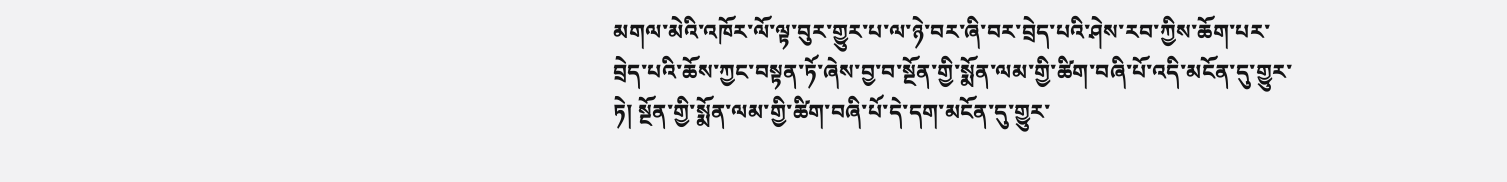མགལ་མེའི་འཁོར་ལོ་ལྟ་བུར་གྱུར་པ་ལ་ཉེ་བར་ཞི་བར་བྲེད་པའི་ཤེས་རབ་ཀྱིས་ཆོག་པར་བྲེད་པའི་ཆོས་ཀྱང་བསྟན་ཏོ་ཞེས་བྱ་བ་སྔོན་གྱི་སྨོན་ལམ་གྱི་ཚིག་བཞི་པོ་འདི་མངོན་དུ་གྱུར་ཏེ། སྔོན་གྱི་སྨོན་ལམ་གྱི་ཚིག་བཞི་པོ་དེ་དག་མངོན་དུ་གྱུར་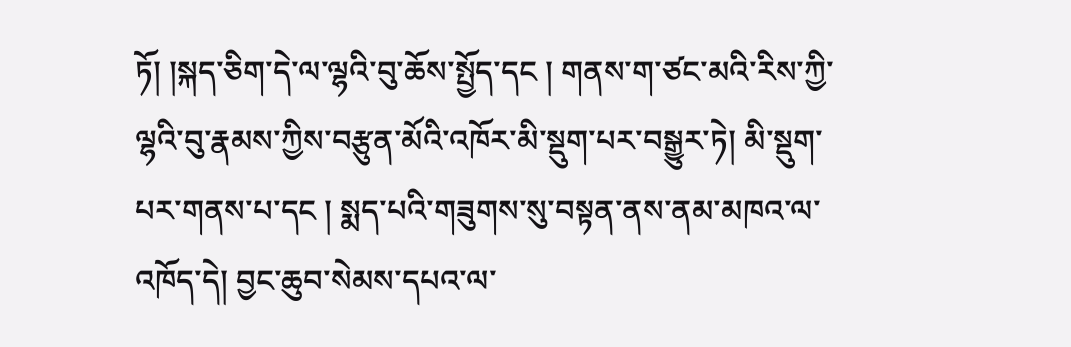ཏོ། །སྐད་ཅིག་དེ་ལ་ལྷའི་བུ་ཆོས་སྤྱོད་དང ། གནས་ག་ཙང་མའི་རིས་ཀྱི་ལྷའི་བུ་རྣམས་ཀྱིས་བརྩུན་མོའི་འཁོར་མི་སྡུག་པར་བསྒྱུར་ཏེ། མི་སྡུག་པར་གནས་པ་དང ། སྨད་པའི་གཟུགས་སུ་བསྟན་ནས་ནམ་མཁའ་ལ་འཁོད་དེ། བྱང་ཆུབ་སེམས་དཔའ་ལ་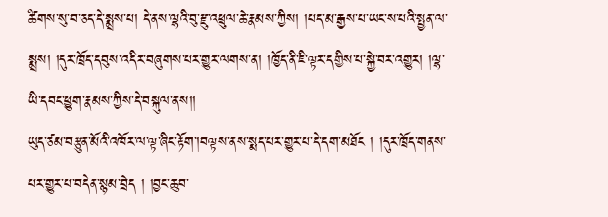ཚིགས་སུ་བ་ཅད་དེ་སྨྲས་པ། དེ་ནས་ལྷའི་བུ་རྫུ་འཕྲུལ་ཆེ་རྣམས་ཀྱིས། །པད་མ་རྒྱས་པ་ཡང་ས་པའི་སྤྱན་ལ་སྨྲས། །དུར་ཁྲོད་དབུས་འདིར་བཞུགས་པར་གྱུར་ལགས་ན། །ཁྱོད་ནི་ཇི་ལྟར་དགྱིས་པ་སྐྱེ་བར་འགྱུར། །ལྷ་ཡི་དབང་ཕྱུག་རྣམས་ཀྱིས་དེ་བསྐུལ་ནས།།
ཡུད་ཙམ་བརྩུན་མོའི་འཁོར་ལ་ལྟ་ཞིང་རྟོག་།བལྟས་ནས་སྨད་པར་གྱུར་པ་དེ་དག་མཐོང ། །དུར་ཁྲོད་གནས་པར་གྱུར་པ་བདེན་སྙམ་བྲེད ། །བྱང་ཆུབ་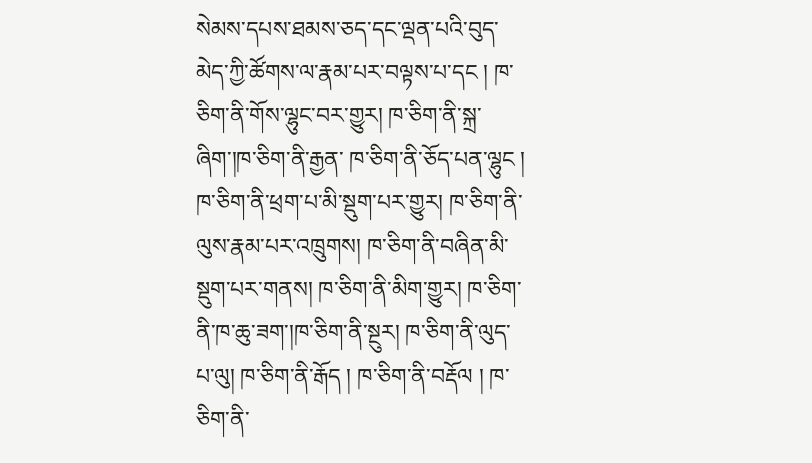སེམས་དཔས་ཐམས་ཅད་དང་ལྡན་པའི་བུད་མེད་ཀྱི་ཚོགས་ལ་རྣམ་པར་བལྟས་པ་དང ། ཁ་ཅིག་ནི་གོས་ལྷུང་བར་གྱུར། ཁ་ཅིག་ནི་སྐྲ་ཞིག་།ཁ་ཅིག་ནི་རྒྱན་ ཁ་ཅིག་ནི་ཅོད་པན་ལྷུང ། ཁ་ཅིག་ནི་ཕྲག་པ་མི་སྡུག་པར་གྱུར། ཁ་ཅིག་ནི་ལུས་རྣམ་པར་འཁྲུགས། ཁ་ཅིག་ནི་བཞིན་མི་སྡུག་པར་གནས། ཁ་ཅིག་ནི་མིག་གྱུར། ཁ་ཅིག་ནི་ཁ་ཆུ་ཟག་།ཁ་ཅིག་ནི་སྔུར། ཁ་ཅིག་ནི་ལུད་པ་ལུ། ཁ་ཅིག་ནི་རྒོད ། ཁ་ཅིག་ནི་བརྡོལ ། ཁ་ཅིག་ནི་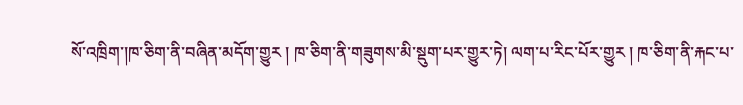སོ་འཁྲིག་།ཁ་ཅིག་ནི་བཞིན་མདོག་གྱུར ། ཁ་ཅིག་ནི་གཟུགས་མི་སྡུག་པར་གྱུར་ཏེ། ལག་པ་རིང་པོར་གྱུར ། ཁ་ཅིག་ནི་རྐང་པ་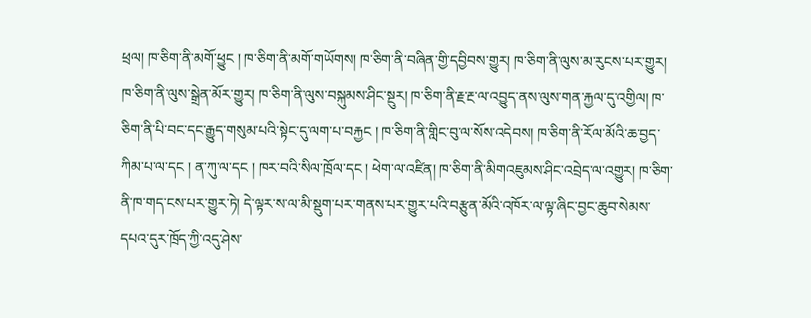ཕྲལ། ཁ་ཅིག་ནི་མགོ་ཕྱུང ། ཁ་ཅིག་ནི་མགོ་གཡོགས། ཁ་ཅིག་ནི་བཞིན་གྱི་དབྱིབས་གྱུར། ཁ་ཅིག་ནི་ལུས་མ་རུངས་པར་གྱུར། ཁ་ཅིག་ནི་ལུས་སྒྲེན་མོར་གྱུར། ཁ་ཅིག་ནི་ལུས་བསྐུམས་ཤིང་སྔུར། ཁ་ཅིག་ནི་རྗ་རྔ་ལ་འབྱུད་ནས་ལུས་གན་རྐྱལ་དུ་འགྱིལ། ཁ་ཅིག་ནི་པི་བང་དང་རྒྱུད་གསུམ་པའི་སྟེང་དུ་ལག་པ་བརྐྱང ། ཁ་ཅིག་ནི་གླིང་བུ་ལ་སོས་འདེབས། ཁ་ཅིག་ནི་རོལ་མོའི་ཆ་བྱད་ཀིམ་པ་ལ་དང ། ན་ཀུ་ལ་དང ། ཁར་བའི་སིལ་ཁྲོལ་དང ། ཕེག་ལ་འཛིན། ཁ་ཅིག་ནི་མིགའཇུམས་ཤིང་འབྲེད་ལ་འགྱུར། ཁ་ཅིག་ནི་ཁ་གད་ངས་པར་གྱུར་ཏེ། དེ་ལྟར་ས་ལ་མི་སྡུག་པར་གནས་པར་གྱུར་པའི་བརྩུན་མོའི་འཁོར་ལ་ལྟ་ཞིང་བྱང་ཆུབ་སེམས་དཔའ་དུར་ཁྲོད་ཀྱི་འདུ་ཤེས་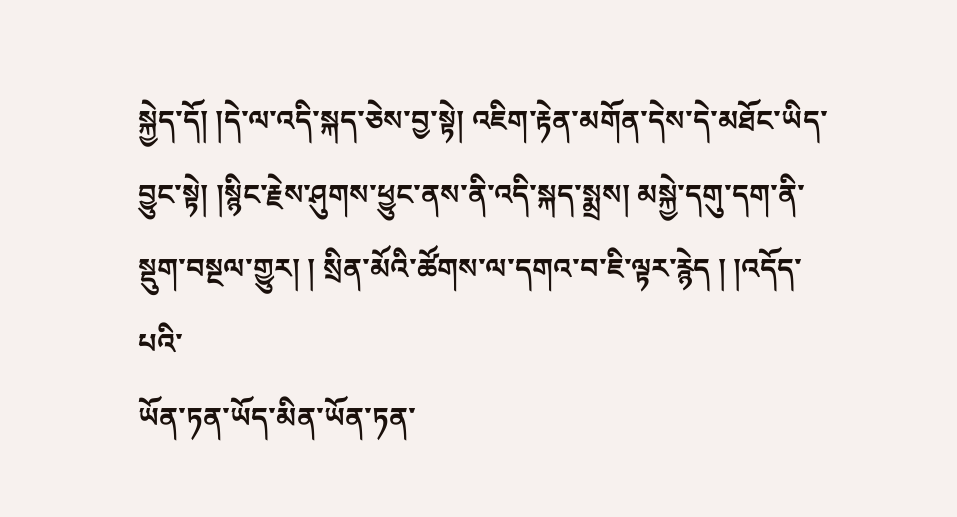སྐྱེད་དོ། །དེ་ལ་འདི་སྐད་ཅེས་བྱ་སྟེ། འཇིག་རྟེན་མགོན་དེས་དེ་མཐོང་ཡིད་བྱུང་སྟེ། །སྙིང་རྗེས་ཤུགས་ཕྱུང་ནས་ནི་འདི་སྐད་སྨྲས། མསྐྱེ་དགུ་དག་ནི་སྡུག་བསྔལ་གྱུར། ། སྲིན་མོའི་ཚོགས་ལ་དགའ་བ་ཇི་ལྟར་རྙེད ། །འདོད་པའི་
ཡོན་ཏན་ཡོད་མིན་ཡོན་ཏན་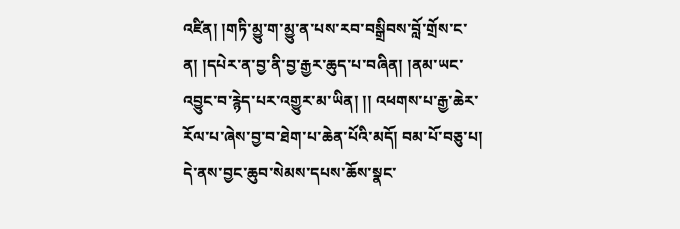འཛིན། །གཏི་མྱུ་ག་མྱུ་ན་པས་རབ་བསྒྲིབས་བློ་གྲོས་ང་ན། །དཔེར་ན་བྱ་ནི་བྱ་རྒྱར་ཆུད་པ་བཞིན། །ནམ་ཡང་འབྱུང་བ་རྙེད་པར་འགྱུར་མ་ཡིན། །། འཕགས་པ་རྒྱ་ཆེར་རོལ་པ་ཞེས་བྱ་བ་ཐེག་པ་ཆེན་པོའི་མདོ། བམ་པོ་བཅུ་པ། དེ་ནས་བྱང་ཆུབ་སེམས་དཔས་ཆོས་སྣང་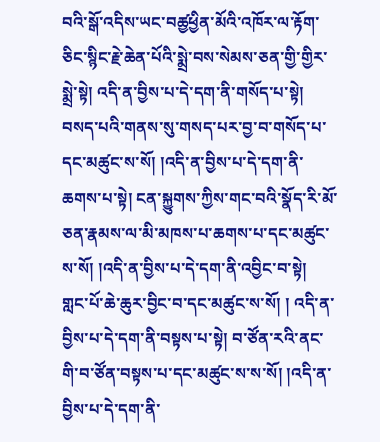བའི་སྒོ་འདིས་ཡང་བཚྱཕྱིན་མོའི་འཁོར་ལ་རྟོག་ཅིང་སྙིང་རྗེ་ཆེན་པོའི་སྨྲེ་བས་སེམས་ཅན་གྱི་གྱིར་སྨྲེ་སྟེ། འདི་ན་བྱིས་པ་དེ་དག་ནི་གསོད་པ་སྟེ། བསད་པའི་གནས་སུ་གསད་པར་བྱ་བ་གསོད་པ་དང་མཚུང་ས་སོ། །འདི་ན་བྱིས་པ་དེ་དག་ནི་ཆགས་པ་སྟེ། ངན་སྐྱུགས་ཀྱིས་གང་བའི་སྣོད་རི་མོ་ཅན་རྣམས་ལ་མི་མཁས་པ་ཆགས་པ་དང་མཚུང་ས་སོ། །འདི་ན་བྱིས་པ་དེ་དག་ནི་འབྱིང་བ་སྟེ། གླང་པོ་ཆེ་ཆུར་བྱིང་བ་དང་མཚུང་ས་སོ། ། འདི་ན་བྱིས་པ་དེ་དག་ནི་བསྟས་པ་སྟེ། བ་ཙོན་རའི་ནང་གི་བ་ཙོན་བསྟས་པ་དང་མཚུང་ས་ས་སོ། །འདི་ན་བྱིས་པ་དེ་དག་ནི་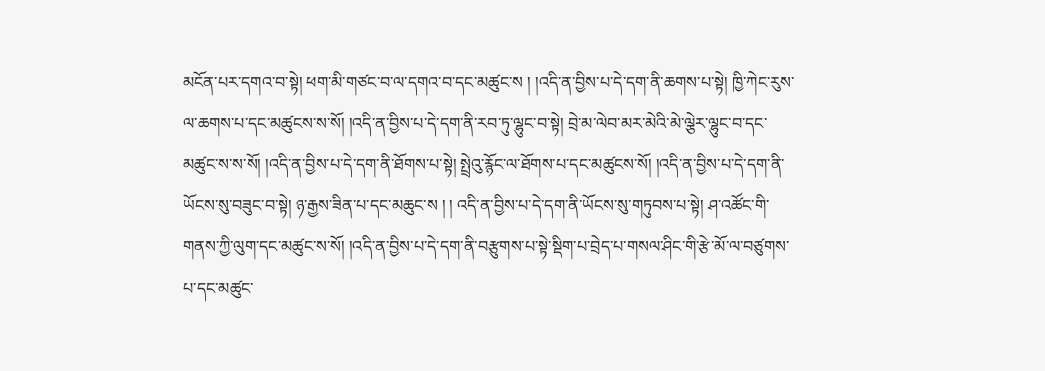མངོན་པར་དགའ་བ་སྟེ། ཕག་མི་གཙང་བ་ལ་དགའ་བ་དང་མཚུང་ས ། །འདི་ན་བྱིས་པ་དེ་དག་ནི་ཆགས་པ་སྟེ། ཁྱི་ཀེང་རུས་ལ་ཆགས་པ་དང་མཚུངས་ས་སོ། །འདི་ན་བྱིས་པ་དེ་དག་ནི་རབ་ཏུ་ལྷུང་བ་སྟེ། བྲེ་མ་ལེབ་མར་མེའི་མེ་ལྕེར་ལྷུང་བ་དང་མཚུང་ས་ས་སོ། །འདི་ན་བྱིས་པ་དེ་དག་ནི་ཐོགས་པ་སྟེ། སྤྲེའུ་རྙོང་ལ་ཐོགས་པ་དང་མཚུངས་སོ། །འདི་ན་བྱིས་པ་དེ་དག་ནི་ཡོངས་སུ་བཟུང་བ་སྟེ། ཉ་རྒྱས་ཟིན་པ་དང་མཆུང་ས ། ། འདི་ན་བྱིས་པ་དེ་དག་ནི་ཡོངས་སུ་གཏུབས་པ་སྟེ། ཤ་འཚོང་གི་གནས་ཀྱི་ལུག་དང་མཚུང་ས་སོ། །འདི་ན་བྱིས་པ་དེ་དག་ནི་བརྩུགས་པ་སྟེ་སྡིག་པ་བྲེད་པ་གསལ་ཤིང་གི་རྩེ་མོ་ལ་བཙུགས་པ་དང་མཚུང་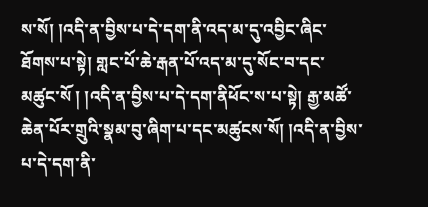ས་སོ། །འདི་ན་བྱིས་པ་དེ་དག་ནི་འད་མ་དུ་འབྱིང་ཞིང་ཐོགས་པ་སྟེ། གླང་པོ་ཆེ་རྒན་པོ་འད་མ་དུ་སོང་བ་དང་
མཚུང་སོ ། །འདི་ན་བྱིས་པ་དེ་དག་ནིཕོང་ས་པ་སྟེ། རྒྱ་མཚོ་ཆེན་པོར་གྲུའི་སྣམ་བུ་ཞིག་པ་དང་མཚུངས་སོ། །འདི་ན་བྱིས་པ་དེ་དག་ནི་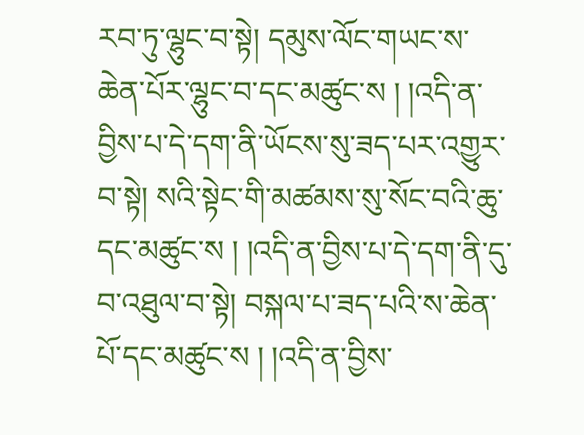རབ་ཏུ་ལྷུང་བ་སྟེ། དམུས་ལོང་གཡང་ས་ཆེན་པོར་ལྷུང་བ་དང་མཚུང་ས ། །འདི་ན་བྱིས་པ་དེ་དག་ནི་ཡོངས་སུ་ཟད་པར་འགྱུར་བ་སྟེ། སའི་སྟེང་གི་མཚམས་སུ་སོང་བའི་ཆུ་དང་མཚུང་ས ། །འདི་ན་བྱིས་པ་དེ་དག་ནི་དུ་བ་འཐུལ་བ་སྟེ། བསྐལ་པ་ཟད་པའི་ས་ཆེན་པོ་དང་མཚུང་ས ། །འདི་ན་བྱིས་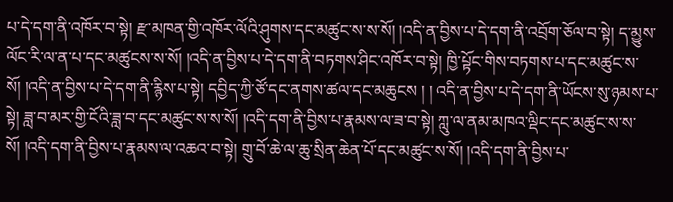པ་དེ་དག་ནི་འཁོར་བ་སྟེ། རྫ་མཁན་གྱི་འཁོར་ལོའི་ཤུགས་དང་མཚུང་ས་ས་སོ། །འདི་ན་བྱིས་པ་དེ་དག་ནི་འབྲོག་ཅོལ་བ་སྟེ། ད་མྱུས་ལོང་རི་ལ་ན་པ་དང་མཚུངས་ས་སོ། །འདི་ན་བྱིས་པ་དེ་དག་ནི་བཏགས་ཤིང་འཁོར་བ་སྟེ། ཁྱི་པྟོང་གིས་བཏགས་པ་དང་མཚུང་ས་སོ། །འདི་ན་བྱིས་པ་དེ་དག་ནི་རྙིས་པ་སྟེ། དབྱིད་ཀྱི་ཙོ་དང་ནགས་ཚལ་དང་མཆུངས ། ། འདི་ན་བྱིས་པ་དེ་དག་ནི་ཡོངས་སུ་ཉམས་པ་སྟེ། ཟླ་བ་མར་གྱི་ངོའི་ཟླ་བ་དང་མཚུང་ས་ས་སོ། །འདི་དག་ནི་བྱིས་པ་རྣམས་ལ་ཟ་བ་སྟེ། ཀླུ་ལ་ནམ་མཁའ་ལྡིང་དང་མཚུང་ས་ས་སོ། །འདི་དག་ནི་བྱིས་པ་རྣམས་ལ་འཆའ་བ་སྟེ། གྲུ་བོ་ཆེ་ལ་ཆུ་སྲིན་ཆེན་པོ་དང་མཚུང་ས་སོ། །འདི་དག་ནི་བྱིས་པ་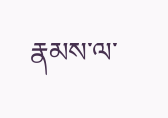རྣམས་ལ་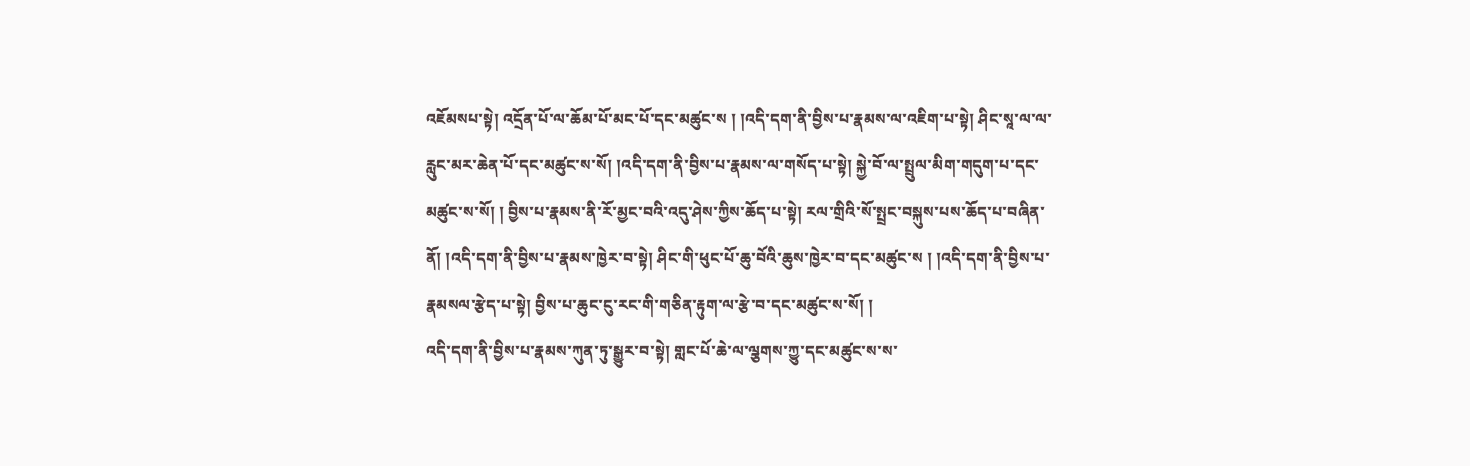འཇོམསཔ་སྟེ། འདྲོན་པོ་ལ་ཆོམ་པོ་མང་པོ་དང་མཚུང་ས ། །འདི་དག་ནི་བྱིས་པ་རྣམས་ལ་འཇིག་པ་སྟེ། ཤིང་སཱ་ལ་ལ་རླུང་མར་ཆེན་པོ་དང་མཚུང་ས་སོ། །འདི་དག་ནི་བྱིས་པ་རྣམས་ལ་གསོད་པ་སྟེ། སྐྱེ་བོ་ལ་སྤྲུལ་མིག་གདུག་པ་དང་མཚུང་ས་སོ། ། བྱིས་པ་རྣམས་ནི་རོ་མྱང་བའི་འདུ་ཤེས་ཀྱིས་ཆོད་པ་སྟེ། རལ་གྲིའི་སོ་སྤྲང་བསྐུས་པས་ཆོད་པ་བཞིན་ནོ། །འདི་དག་ནི་བྱིས་པ་རྣམས་ཁྱེར་བ་སྟེ། ཤིང་གི་ཕུང་པོ་ཆུ་བོའི་ཆུས་ཁྱེར་བ་དང་མཚུང་ས ། །འདི་དག་ནི་བྱིས་པ་རྣམསལ་རྩེད་པ་སྟེ། བྱིས་པ་ཆུང་ངུ་རང་གི་གཅིན་རྟུག་ལ་རྩེ་བ་དང་མཚུང་ས་སོ། །
འདི་དག་ནི་བྱིས་པ་རྣམས་ཀུན་ཏུ་སྒྱུར་བ་སྟེ། གླང་པོ་ཆེ་ལ་ལྕགས་ཀྱུ་དང་མཚུང་ས་ས་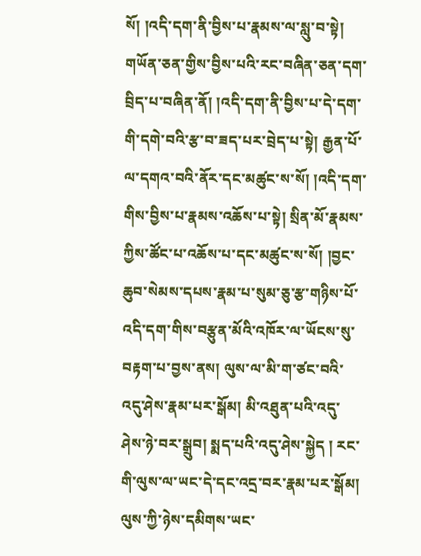སོ། །འདི་དག་ནི་བྱིས་པ་རྣམས་ལ་སླུ་བ་སྟེ། གཡོན་ཅན་གྱིས་བྱིས་པའི་རང་བཞིན་ཅན་དག་བྲིད་པ་བཞིན་ནོ། །འདི་དག་ནི་བྱིས་པ་དེ་དག་གི་དགེ་བའི་རྩ་བ་ཟད་པར་བྲེད་པ་སྟེ། རྒྱན་པོ་ལ་དགའ་བའི་ནོར་དང་མཚུང་ས་སོ། །འདི་དག་གིས་བྱིས་པ་རྣམས་འཆོས་པ་སྟེ། སྲིན་མོ་རྣམས་ཀྱིས་ཚོང་པ་འཆོས་པ་དང་མཚུང་ས་སོ། །བྱང་ཆུབ་སེམས་དཔས་རྣམ་པ་སུམ་ཅུ་རྩ་གཉིས་པོ་འདི་དག་གིས་བརྩུན་མོའི་འཁོར་ལ་ཡོངས་སུ་བརྟག་པ་བྱས་ནས། ལུས་ལ་མི་ག་ཙང་བའི་འདུ་ཤེས་རྣམ་པར་སྒོམ། མི་འཐུན་པའི་འདུ་ཤེས་ཉེ་བར་སྒྲུབ། སྨད་པའི་འདུ་ཤེས་སྐྱེད ། རང་གི་ལུས་ལ་ཡང་དེ་དང་འདྲ་བར་རྣམ་པར་སྒོམ། ལུས་ཀྱི་ཉེས་དམིགས་ཡང་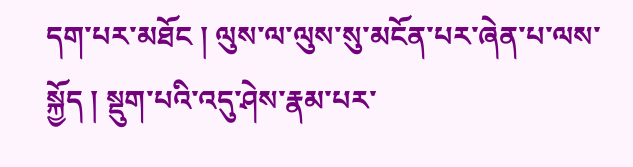དག་པར་མཐོང ། ལུས་ལ་ལུས་སུ་མངོན་པར་ཞེན་པ་ལས་སྐྱོད ། སྡུག་པའི་འདུ་ཤེས་རྣམ་པར་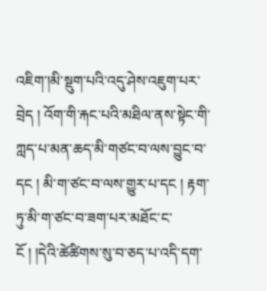འཇིག་།མི་སྡུག་པའི་འདུ་ཤེས་འཇུག་པར་བྲེད ། འོག་གི་རྐང་པའི་མཐིལ་ནས་སྟེང་གི་ཀླད་པ་མན་ཆད་མི་གཙང་བ་ལས་བྱུང་བ་དང ། མི་ག་ཙང་བ་ལས་གྱུར་པ་དང ། རྟག་ཏུ་མི་ག་ཙང་བ་ཟག་པར་མཐོང་ང་ངོ ། །དེའི་ཚེཚིགས་སུ་བ་ཅད་པ་འདི་དག་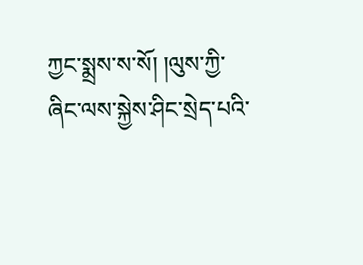ཀྱང་སྨྲས་ས་སོ། །ལུས་ཀྱི་ཞིང་ལས་སྐྱེས་ཤིང་སྲེད་པའི་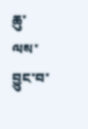ཆུ་ལས་བྱུང་བ་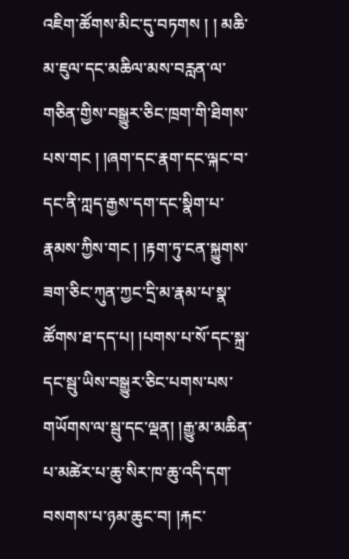འཇིག་ཚོགས་མིང་དུ་བཏགས ། ། མཆི་མ་ཇུལ་དང་མཆིལ་མས་བརླན་ལ་གཅིན་གྱིས་བསྒྱུར་ཅིང་ཁྲག་གི་ཐིགས་པས་གང ། །ཞག་དང་རྣག་དང་ལྐང་བ་དང་ནི་ཀླད་རྒྱས་དག་དང་སྣིག་པ་རྣམས་ཀྱིས་གང ། །རྟག་ཏུ་ངན་སྐྱུགས་ཟག་ཅིང་ཀུན་ཀྱང་དྲི་མ་རྣམ་པ་སྣ་ཚོགས་ཐ་དད་པ། །པགས་པ་སོ་དང་སྐྲ་དང་སྦུ་ཡིས་བསྒྱུར་ཅིང་པགས་པས་གཡོགས་ལ་སྦུ་དང་ལྡན། །རྒྱུ་མ་མཆིན་པ་མཚེར་པ་ཆུ་སིར་ཁ་ཆུ་འདི་དག་བསགས་པ་ཉམ་ཆུང་བ། །རྐང་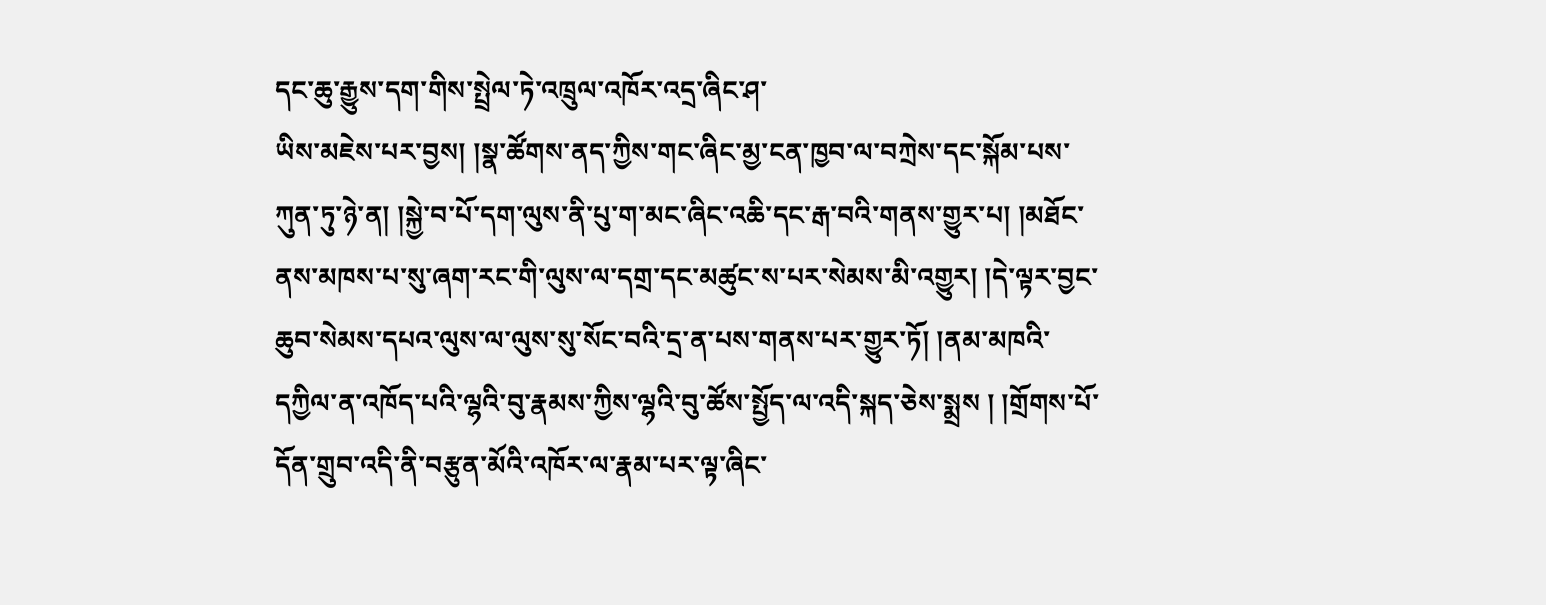དང་ཆུ་རྒྱུས་དག་གིས་སྤྲེལ་ཏེ་འཁྲུལ་འཁོར་འདྲ་ཞིང་ཤ་
ཡིས་མཇེས་པར་བྱས། །སྣ་ཚོགས་ནད་ཀྱིས་གང་ཞིང་མྱ་ངན་ཁྱབ་ལ་བཀྲེས་དང་སྐོམ་པས་ཀུན་ཏུ་ཉེ་ན། །སྐྱེ་བ་པོ་དག་ལུས་ནི་པུ་ག་མང་ཞིང་འཆི་དང་རྒ་བའི་གནས་གྱུར་པ། །མཐོང་ནས་མཁས་པ་སུ་ཞག་རང་གི་ལུས་ལ་དགྲ་དང་མཚུང་ས་པར་སེམས་མི་འགྱུར། །དེ་ལྟར་བྱང་ཆུབ་སེམས་དཔའ་ལུས་ལ་ལུས་སུ་སོང་བའི་དྲ་ན་པས་གནས་པར་གྱུར་ཏོ། །ནམ་མཁའི་དཀྱིལ་ན་འཁོད་པའི་ལྷའི་བུ་རྣམས་ཀྱིས་ལྷའི་བུ་ཚོས་སྤྱོད་ལ་འདི་སྐད་ཅེས་སྨྲས ། །གྲོགས་པོ་དོན་གྲུབ་འདི་ནི་བརྩུན་མོའི་འཁོར་ལ་རྣམ་པར་ལྟ་ཞིང་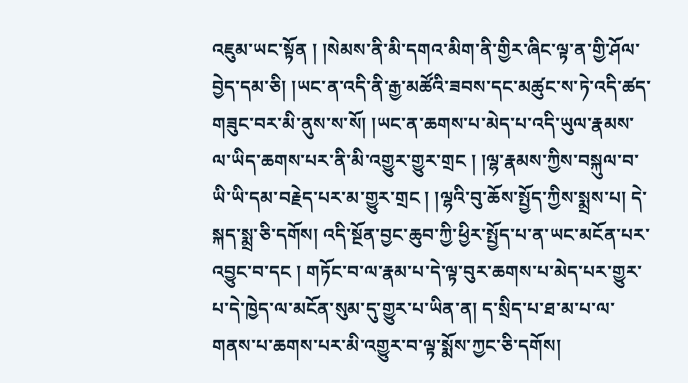འཇུམ་ཡང་སྟོན ། །སེམས་ནི་མི་དགའ་མིག་ནི་གྱིར་ཞིང་ལྟ་ན་གྱི་ཤོལ་བྱེད་དམ་ཅི། །ཡང་ན་འདི་ནི་རྒྱ་མཚོའི་ཟབས་དང་མཚུང་ས་ཏེ་འདི་ཚད་གཟུང་བར་མི་ནུས་ས་སོ། །ཡང་ན་ཆགས་པ་མེད་པ་འདི་ཡུལ་རྣམས་ལ་ཡིད་ཆགས་པར་ནི་མི་འགྱུར་གྱུར་གྲང ། །ལྷ་རྣམས་ཀྱིས་བསྐུལ་བ་ཡི་ཡི་དམ་བརྗེད་པར་མ་གྱུར་གྲང ། །ལྷའི་བུ་ཆོས་སྤྱོད་ཀྱིས་སྨྲས་པ། དེ་སྐད་སྨྲ་ཅི་དགོས། འདི་སྔོན་བྱང་ཆུབ་ཀྱི་ཕྱིར་སྤྱོད་པ་ན་ཡང་མངོན་པར་འབྱུང་བ་དང ། གཏོང་བ་ལ་རྣམ་པ་དེ་ལྟ་བུར་ཆགས་པ་མེད་པར་གྱུར་པ་དེ་ཁྱེད་ལ་མངོན་སུམ་དུ་གྱུར་པ་ཡིན་ན། ད་སྲིད་པ་ཐ་མ་པ་ལ་གནས་པ་ཆགས་པར་མི་འགྱུར་བ་ལྟ་སྨོས་ཀྱང་ཅི་དགོས།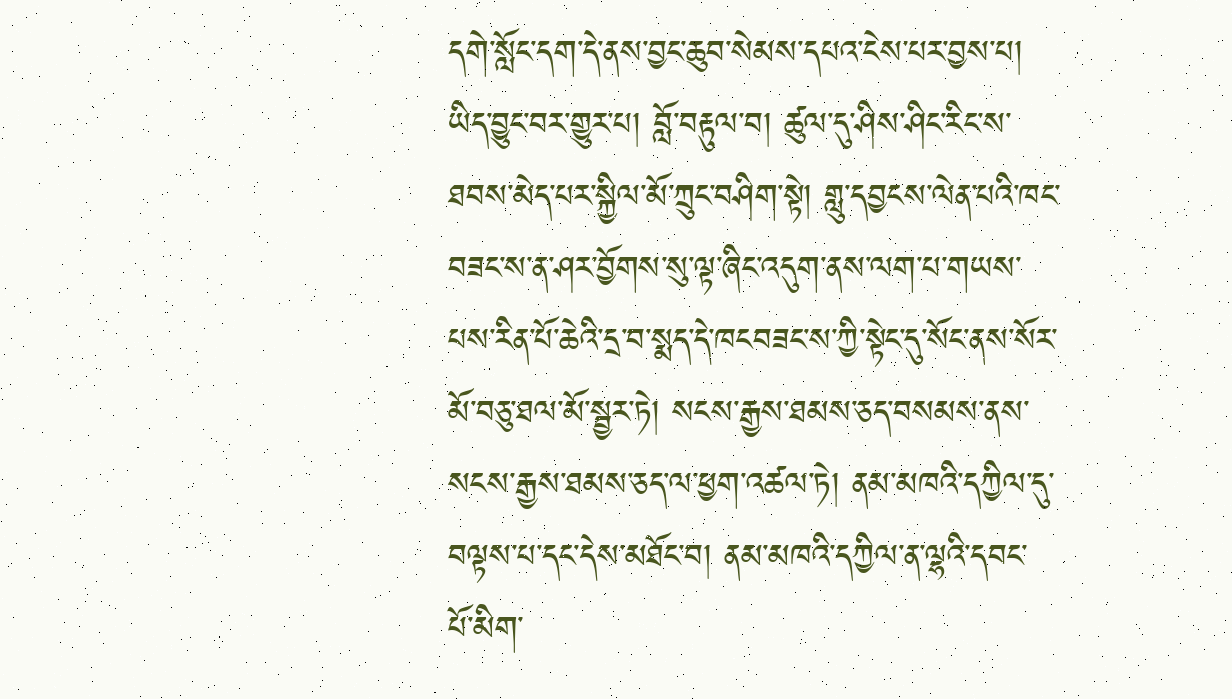དགེ་སློང་དག་དེ་ནས་བྱང་ཆུབ་སེམས་དཔའ་ངེས་པར་བྱས་པ། ཡིད་བྱུང་བར་གྱུར་པ། བློ་བརྟུལ་བ། ཚུལ་དུ་ཤིས་ཤིང་རིང་ས་ཐབས་མེད་པར་སྐྱིལ་མོ་ཀྲུང་བཤིག་སྟེ། གླུ་དབྱངས་ལེན་པའི་ཁང་བཟང་ས་ན་ཤར་བྱོགས་སུ་ལྟ་ཞིང་འདུག་ནས་ལག་པ་གཡས་པས་རིན་པོ་ཆེའི་དྲ་བ་སྨད་དེ་ཁངབཟང་ས་ཀྱི་སྟེང་དུ་སོང་ནས་སོར་མོ་བཅུ་ཐལ་མོ་སྦྱར་ཏེ། སངས་རྒྱས་ཐམས་ཅད་བསམས་ནས་སངས་རྒྱས་ཐམས་ཅད་ལ་ཕྱག་འཚལ་ཏེ། ནམ་མཁའི་དཀྱིལ་དུ་བལྟས་པ་དང་དེས་མཐོང་བ། ནམ་མཁའི་དཀྱིལ་ན་ལྷའི་དབང་
པོ་མིག་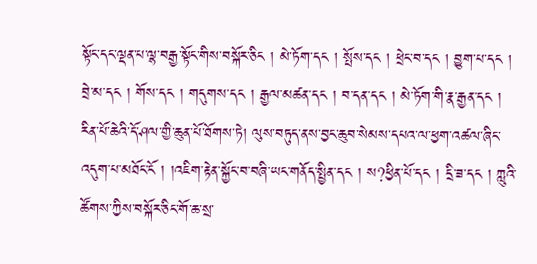སྟོང་དང་ལྡན་པ་ལྷ་བརྒྱ་སྟོང་གིས་བསྐོར་ཅིང ། མེ་ཏོག་དང ། སྤོས་དང ། ཕྲེང་བ་དང ། བྱུག་པ་དང ། བྲེ་མ་དང ། གོས་དང ། གདུགས་དང ། རྒྱལ་མཚན་དང ། བ་དན་དང ། མེ་ཏོག་གི་རྣ་རྒྱན་དང ། རིན་པོ་ཆེའི་དོ་ཤལ་གྱི་ཆུན་པོ་ཐོགས་ཏེ། ལུས་བཏུད་ནས་བྱང་ཆུབ་སེམས་དཔའ་ལ་ཕྱག་འཚལ་ཞིང་འདུག་པ་མཐོང་ངོ ། །འཇིག་རྟེན་སྐྱོང་བ་བཞི་ཡང་གནོད་སྤྱིན་དང ། ས?ཕྱིན་པོ་དང ། དྲི་ཟ་དང ། ཀླུའི་ཚོགས་ཀྱིས་བསྐོར་ཅིང་གོ་ཆ་སྲ་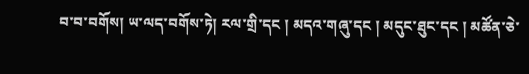བ་བ་བགོས། ཡ་ལད་བགོས་ཏེ། རལ་གྲི་དང ། མདའ་གཞུ་དང ། མདུང་ཐུང་དང ། མཚོན་ཅེ་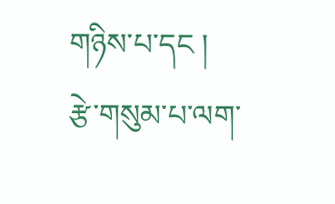གཉིས་པ་དང ། རྩེ་གསུམ་པ་ལག་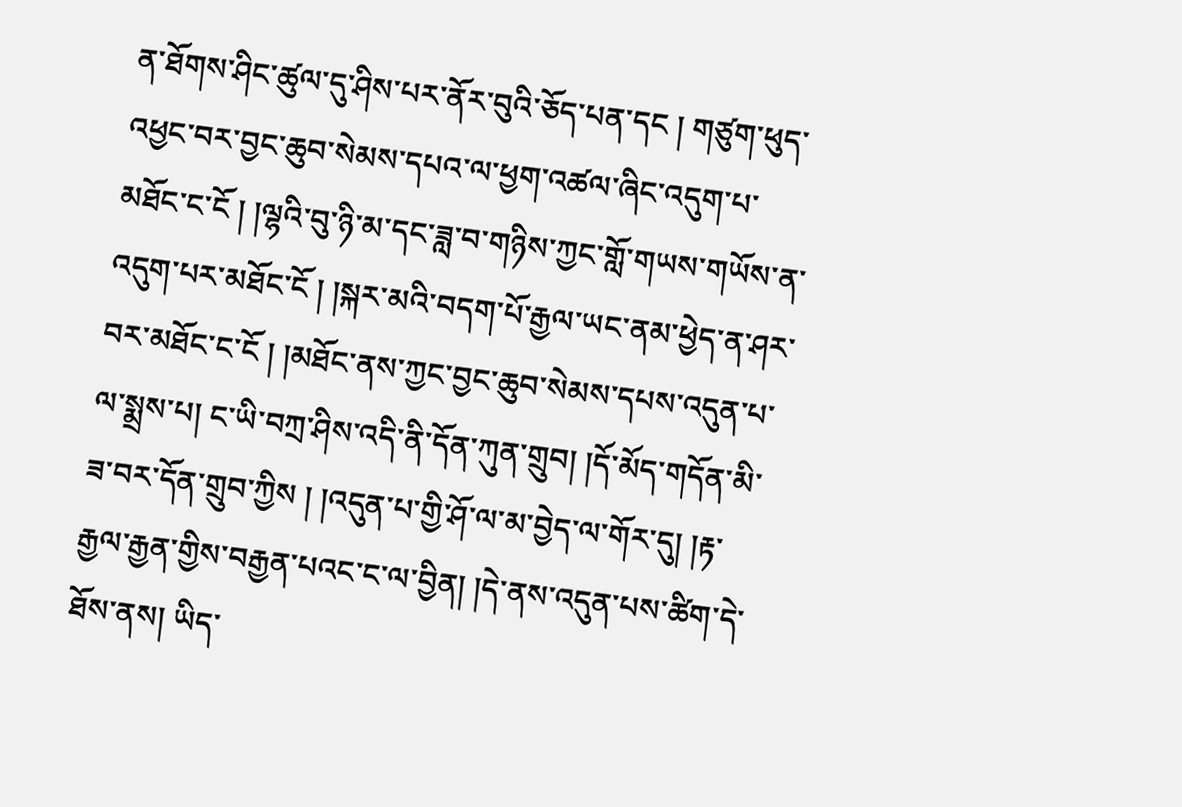ན་ཐོགས་ཤིང་ཚུལ་དུ་ཤིས་པར་ནོར་བུའི་ཅོད་པན་དང ། གཙུག་ཕུད་འཕྱང་བར་བྱང་ཆུབ་སེམས་དཔའ་ལ་ཕྱག་འཚལ་ཞིང་འདུག་པ་མཐོང་ང་ངོ ། །ལྷའི་བུ་ཉི་མ་དང་ཟླ་བ་གཉིས་ཀྱང་གློ་གཡས་གཡོས་ན་འདུག་པར་མཐོང་ངོ ། །སྐར་མའི་བདག་པོ་རྒྱལ་ཡང་ནམ་ཕྱེད་ན་ཤར་བར་མཐོང་ང་ངོ ། །མཐོང་ནས་ཀྱང་བྱང་ཆུབ་སེམས་དཔས་འདུན་པ་ལ་སྨྲས་པ། ང་ཡི་བཀྲ་ཤིས་འདི་ནི་དོན་ཀུན་གྲུབ། །དོ་མོད་གདོན་མི་ཟ་བར་དོན་གྲུབ་ཀྱིས ། །འདུན་པ་གྱི་ཤོ་ལ་མ་བྱེད་ལ་གོར་དུ། །རྟ་རྒྱལ་རྒྱན་གྱིས་བརྒྱན་པའང་ང་ལ་བྱིན། །དེ་ནས་འདུན་པས་ཚིག་དེ་ཐོས་ནས། ཡིད་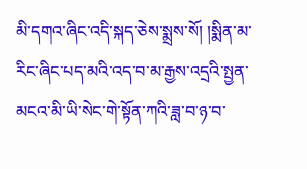མི་དགའ་ཞིང་འདི་སྐད་ཅེས་སྨྲས་སོ། །སྨིན་མ་རིང་ཞིང་པད་མའི་འད་བ་མ་རྒྱས་འདྲའི་སྤྱན་མངའ་མི་ཡི་སེང་གེ་སྟོན་ཀའི་ཟླ་བ་ཉ་བ་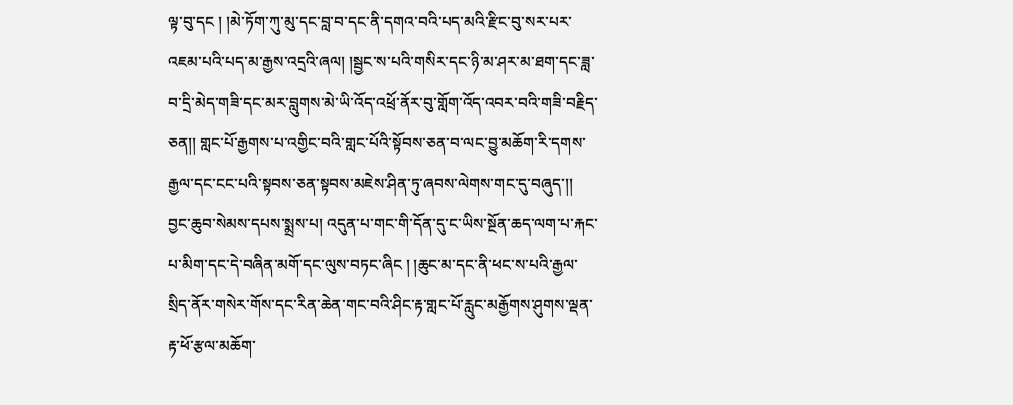ལྟ་བུ་དང ། །མེ་ཏོག་ཀུ་མུ་དང་བླ་བ་དང་ནི་དགའ་བའི་པད་མའི་རྫིང་བུ་སར་པར་འཇམ་པའི་པད་མ་རྒྱས་འདྲའི་ཞལ། །སྦྱང་ས་པའི་གསིར་དང་ཉི་མ་ཤར་མ་ཐག་དང་ཟླ་བ་དྲི་མེད་གཟི་དང་མར་བླུགས་མེ་ཡི་འོད་འཕྲོ་ནོར་བུ་གློག་འོད་འབར་བའི་གཟི་བརྗིད་ཅན།། གླང་པོ་རྒྱགས་པ་འགྱིང་བའི་གླང་པོའི་སྟོབས་ཅན་བ་ལང་བྱུ་མཆོག་རི་དགས་
རྒྱལ་དང་ངང་པའི་སྟབས་ཅན་སྟབས་མཇེས་ཤིན་ཏུ་ཞབས་ལེགས་གང་དུ་བཞུད་།། བྱང་ཆུབ་སེམས་དཔས་སྨྲས་པ། འདུན་པ་གང་གི་དོན་དུ་ང་ཡིས་སྔོན་ཆད་ལག་པ་རྐང་པ་མིག་དང་དེ་བཞིན་མགོ་དང་ལུས་བཏང་ཞིང ། །ཆུང་མ་དང་ནི་ཕང་ས་པའི་རྒྱལ་སྲིད་ནོར་གསེར་གོས་དང་རིན་ཆེན་གང་བའི་ཤིང་རྟ་གླང་པོ་རླུང་མརྒྱོགས་ཤུགས་ལྡན་རྟ་ཕོ་རྩལ་མཆོག་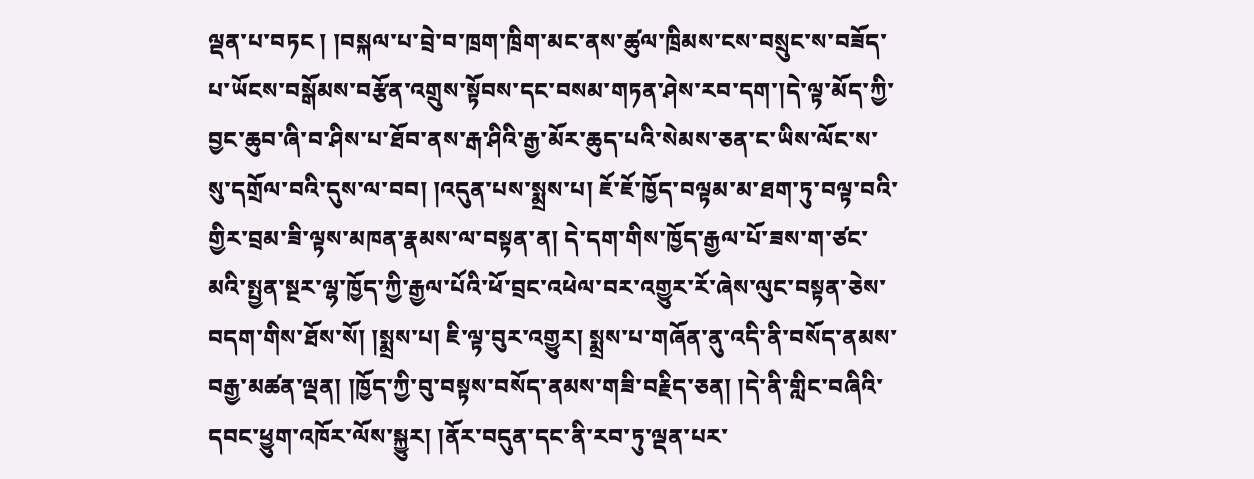ལྡན་པ་བཏང ། །བསྐལ་པ་བྲེ་བ་ཁྲག་ཁྲིག་མང་ནས་ཚུལ་ཁྲིམས་ངས་བསྲུང་ས་བཟོད་པ་ཡོངས་བསྒོམས་བརྩོན་འགྲུས་སྟོབས་དང་བསམ་གཏན་ཤེས་རབ་དག་།དེ་ལྟ་མོད་ཀྱི་བྱང་ཆུབ་ཞི་བ་ཤིས་པ་ཐོབ་ནས་རྒ་ཤིའི་རྒྱ་མོར་ཆུད་པའི་སེམས་ཅན་ང་ཡིས་ལོང་ས་སུ་དགྲོལ་བའི་དུས་ལ་བབ། །འདུན་པས་སྨྲས་པ། ཇོ་ཇོ་ཁྱོད་བལྟམ་མ་ཐག་ཏུ་བལྟ་བའི་གྱིར་བྲམ་ཟི་ལྟས་མཁན་རྣམས་ལ་བསྟན་ན། དེ་དག་གིས་ཁྱོད་རྒྱལ་པོ་ཟས་ག་ཙང་མའི་སྤྱན་སྔར་ལྷ་ཁྱོད་ཀྱི་རྒྱལ་པོའི་ཕོ་བྲང་འཕེལ་བར་འགྱུར་རོ་ཞེས་ལུང་བསྟན་ཅེས་བདག་གིས་ཐོས་སོ། །སྨྲས་པ། ཇི་ལྟ་བུར་འགྱུར། སྨྲས་པ་གཞོན་ནུ་འདི་ནི་བསོད་ནམས་བརྒྱ་མཚན་ལྡན། །ཁྱོད་ཀྱི་བུ་བསྟས་བསོད་ནམས་གཟི་བརྗིད་ཅན། །དེ་ནི་གླིང་བཞིའི་དབང་ཕྱུག་འཁོར་ལོས་སྐྱུར། །ནོར་བདུན་དང་ནི་རབ་ཏུ་ལྡན་པར་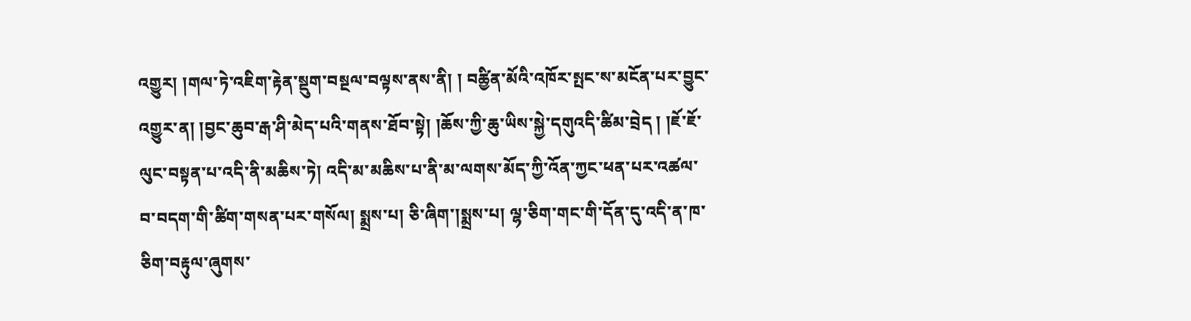འགྱུར། །གལ་ཏེ་འཇིག་རྟེན་སྡུག་བསྔལ་བལྟས་ནས་ནི། ། བཚྱིན་མོའི་འཁོར་སྤང་ས་མངོན་པར་བྱུང་འགྱུར་ན། །བྱང་ཆུབ་རྒ་ཤི་མེད་པའི་གནས་ཐོབ་སྟེ། །ཆོས་ཀྱི་ཆུ་ཡིས་སྐྱེ་དགུའདི་ཚིམ་བྲེད ། །ཇོ་ཇོ་ལུང་བསྟན་པ་འདི་ནི་མཆིས་ཏེ། འདི་མ་མཆིས་པ་ནི་མ་ལགས་མོད་ཀྱི་འོན་ཀྱང་ཕན་པར་འཚལ་བ་བདག་གི་ཚིག་གསན་པར་གསོལ། སྨྲས་པ། ཅི་ཞིག་།སྨྲས་པ། ལྷ་ཅིག་གང་གི་དོན་དུ་འདི་ན་ཁ་ཅིག་བརྟུལ་ཞུགས་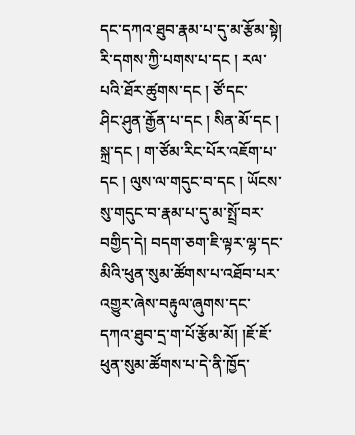དང་དཀའ་ཐུབ་རྣམ་པ་དུ་མ་རྩོམ་སྟེ། རི་དགས་ཀྱི་པགས་པ་དང ། རལ་པའི་ཐོར་ཚུགས་དང ། ཙོ་དང་
ཤིང་ཤུན་རྒྱོན་པ་དང ། སིན་མོ་དང ། སྐྲ་དང ། ག་ཙོམ་རིང་པོར་འཇོག་པ་དང ། ལུས་ལ་གདུང་བ་དང ། ཡོངས་སུ་གདུང་བ་རྣམ་པ་དུ་མ་སྤྲོ་བར་བགྱིད་དེ། བདག་ཅག་ཇི་ལྟར་ལྷ་དང་མིའི་ཕུན་སུམ་ཚོགས་པ་འཐོབ་པར་འགྱུར་ཞེས་བརྟུལ་ཞུགས་དང་དཀའ་ཐུབ་དྲ་ག་པོ་རྩོམ་མོ། །ཇོ་ཇོ་ཕུན་སུམ་ཚོགས་པ་དེ་ནི་ཁྱོད་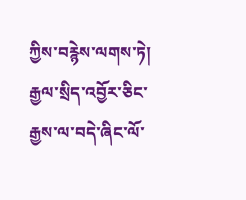ཀྱིས་བརྙེས་ལགས་ཏེ། རྒྱལ་སྲིད་འབྱོར་ཅིང་རྒྱས་ལ་བདེ་ཞིང་ལོ་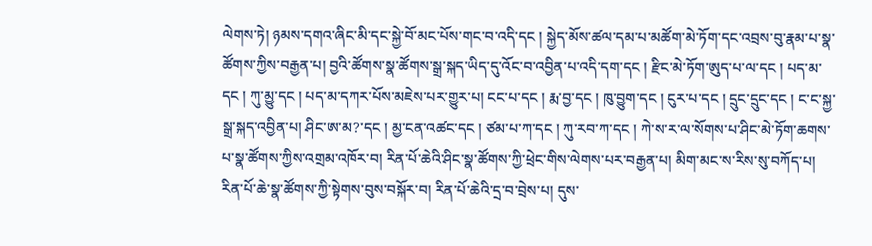ལེགས་ཏེ། ཉམས་དགའ་ཞིང་མི་དང་སྐྱེ་བོ་མང་པོས་གང་བ་འདི་དང ། སྐྱེད་མོས་ཚལ་དམ་པ་མཚོག་མེ་ཏོག་དང་འབྲས་བུ་རྣམ་པ་སྣ་ཚོགས་ཀྱིས་བརྒྱན་པ། བྱའི་ཚོགས་སྣ་ཚོགས་སྒྲ་སྐད་ཡིད་དུ་འོང་བ་འབྱིན་པ་འདི་དག་དང ། རྫིང་མེ་ཏོག་ཨུད་པ་ལ་དང ། པད་མ་དང ། ཀུ་མྱུ་དང ། པད་མ་དཀར་པོས་མཇེས་པར་གྱུར་པ། ངང་པ་དང ། རྨ་བྱ་དང ། ཁུ་བྱུག་དང ། ངུར་པ་དང ། དྲུང་དྲུང་དང ། ང་ང་སྐྱ་སྒྲ་སྐད་འབྱིན་པ། ཤིང་ཨ་མ?་དང ། མྱ་ངན་འཚང་དང ། ཙམ་པ་ཀ་དང ། ཀུ་རབ་ཀ་དང ། ཀེ་ས་ར་ལ་སོགས་པ་ཤིང་མེ་ཏོག་ཆགས་པ་སྣ་ཚོགས་ཀྱིས་འགྲམ་འཁོར་བ། རིན་པོ་ཆེའི་ཤིང་སྣ་ཚོགས་ཀྱི་ཕྲེང་གིས་ལེགས་པར་བརྒྱན་པ། མིག་མང་ས་རིས་སུ་བཀོད་པ། རིན་པོ་ཆེ་སྣ་ཚོགས་ཀྱི་སྟེགས་བུས་བསྐོར་བ། རིན་པོ་ཆེའི་དྲ་བ་བྲེས་པ། དུས་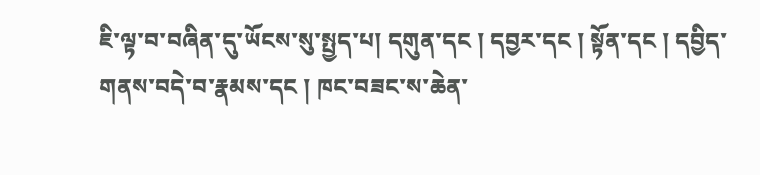ཇི་ལྟ་བ་བཞིན་དུ་ཡོངས་སུ་སྤྱད་པ། དགུན་དང ། དབྱར་དང ། སྟོན་དང ། དབྱིད་གནས་བདེ་བ་རྣམས་དང ། ཁང་བཟང་ས་ཆེན་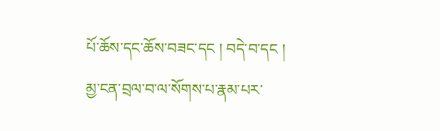པོ་ཆོས་དང་ཆོས་བཟང་དང ། བདེ་བ་དང ། མྱ་ངན་བྲལ་བ་ལ་སོགས་པ་རྣམ་པར་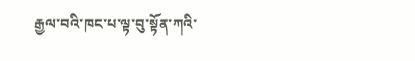རྒྱལ་བའི་ཁང་པ་ལྟ་བུ་སྟོན་ཀའི་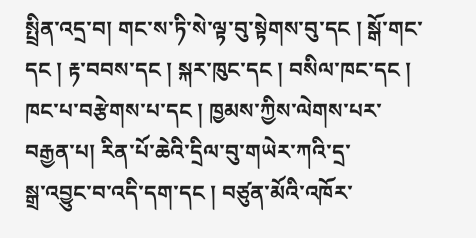སྤྲིན་འདྲ་བ། གང་ས་ཏི་སེ་ལྟ་བུ་སྟེགས་བུ་དང ། སྒོ་གང་དང ། རྟ་བབས་དང ། སྐར་ཁུང་དང ། བསིལ་ཁང་དང ། ཁང་པ་བརྩེགས་པ་དང ། ཁྱམས་ཀྱིས་ལེགས་པར་བརྒྱན་པ། རིན་པོ་ཆེའི་དྲིལ་བུ་གཡེར་ཀའི་དྲ་
སྒྲ་འབྱུང་བ་འདི་དག་དང ། བཙུན་མོའི་འཁོར་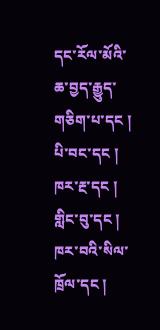དང་རོལ་མོའི་ཆ་བྱད་རྒྱུད་གཅིག་པ་དང ། པི་བང་དང ། ཁར་རྔ་དང ། གླིང་བུ་དང ། ཁར་བའི་སིལ་ཁྲོལ་དང །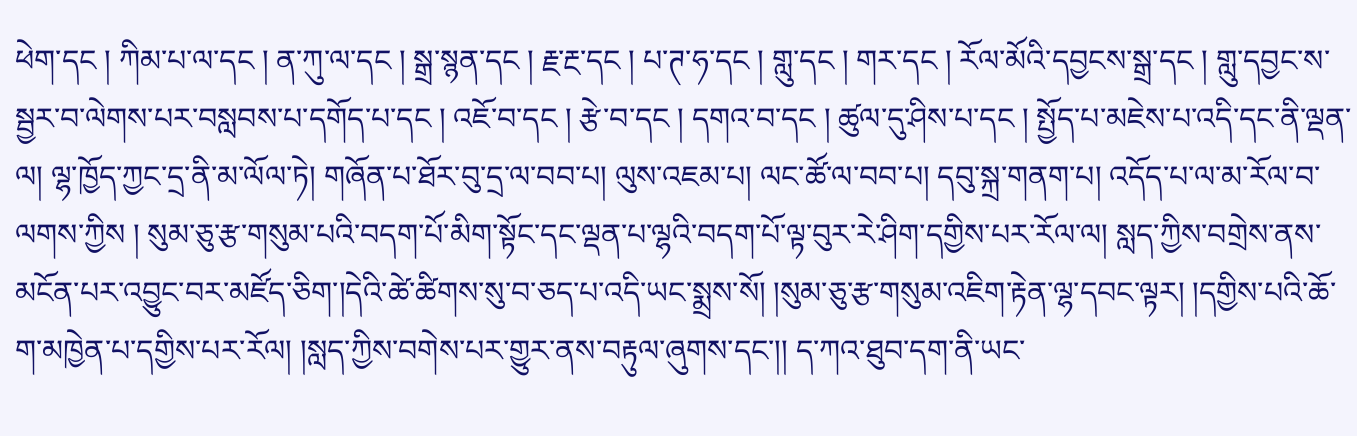ཕེག་དང ། ཀིམ་པ་ལ་དང ། ན་ཀུ་ལ་དང ། སྒྲ་སྙན་དང ། རྗ་རྔ་དང ། པ་ཊ་ཧ་དང ། གླུ་དང ། གར་དང ། རོལ་མོའི་དབྱངས་སྒྲ་དང ། གླུ་དབྱང་ས་སྦྱར་བ་ལེགས་པར་བསླབས་པ་དགོད་པ་དང ། འཇོ་བ་དང ། རྩེ་བ་དང ། དགའ་བ་དང ། ཚུལ་དུ་ཤིས་པ་དང ། སྤྱོད་པ་མཇེས་པ་འདི་དང་ནི་ལྡན་ལ། ལྷ་ཁྱོད་ཀྱང་དྲ་ནི་མ་ལོལ་ཏེ། གཞོན་པ་ཐོར་བུ་དྲ་ལ་བབ་པ། ལུས་འཇམ་པ། ལང་ཚོ་ལ་བབ་པ། དབུ་སྐྲ་གནག་པ། འདོད་པ་ལ་མ་རོལ་བ་ལགས་ཀྱིས ། སུམ་ཅུ་རྩ་གསུམ་པའི་བདག་པོ་མིག་སྟོང་དང་ལྡན་པ་ལྷའི་བདག་པོ་ལྟ་བུར་རེ་ཤིག་དགྱིས་པར་རོལ་ལ། སླད་ཀྱིས་བགྲེས་ནས་མངོན་པར་འབྱུང་བར་མཛོད་ཅིག་།དེའི་ཚེ་ཚིགས་སུ་བ་ཅད་པ་འདི་ཡང་སྨྲས་སོ། །སུམ་ཅུ་རྩ་གསུམ་འཇིག་རྟེན་ལྷ་དབང་ལྟར། །དགྱིས་པའི་ཆོ་ག་མཁྱེན་པ་དགྱིས་པར་རོལ། །སླད་ཀྱིས་བགེས་པར་གྱུར་ནས་བརྟུལ་ཞུགས་དང་།། ད་ཀའ་ཐུབ་དག་ནི་ཡང་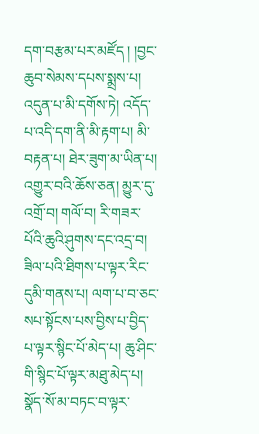དག་བརྩམ་པར་མཛོད ། །བྱང་ཆུབ་སེམས་དཔས་སྨྲས་པ། འདུན་པ་མི་དགོས་ཏེ། འདོད་པ་འདི་དག་ནི་མི་རྟག་པ། མི་བརྟན་པ། ཐེར་ཟུག་མ་ཡིན་པ། འགྱུར་བའི་ཆོས་ཅན། མྱུར་དུ་འགྲོ་བ། གལོ་བ། རི་གཟར་པོའི་ཆུའི་ཤུགས་དང་འདྲ་བ། ཟིལ་པའི་ཐིགས་པ་ལྟར་རིང་དུམི་གནས་པ། ལག་པ་བ་ཅང་སཔ་སྟོངས་པས་བྱིས་པ་བྱིད་པ་ལྟར་སྙིང་པོ་མེད་པ། ཆུ་ཤིང་གི་སྙིང་པོ་ལྟར་མཐུ་མེད་པ། སྣོད་སོ་མ་བཏང་བ་ལྟར་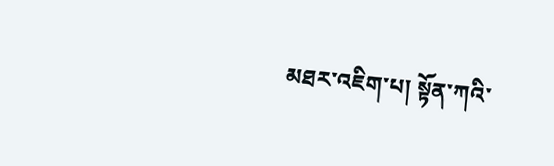མཐར་འཇིག་པ། སྟོན་ཀའི་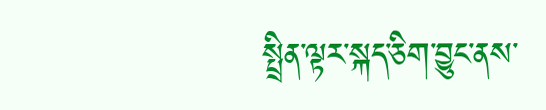སྤྲིན་ལྟར་སྐད་ཅིག་བྱུང་ནས་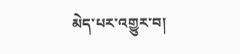མེད་པར་འགྱུར་བ།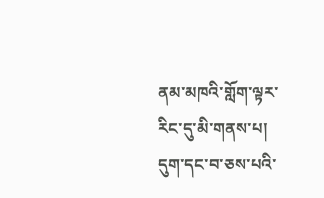ནམ་མཁའི་གློག་ལྟར་རིང་དུ་མི་གནས་པ། དུག་དང་བ་ཅས་པའི་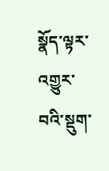སྣོད་ལྟར་འགྱུར་བའི་སྡུག་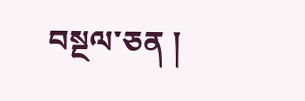བསྔལ་ཅན །